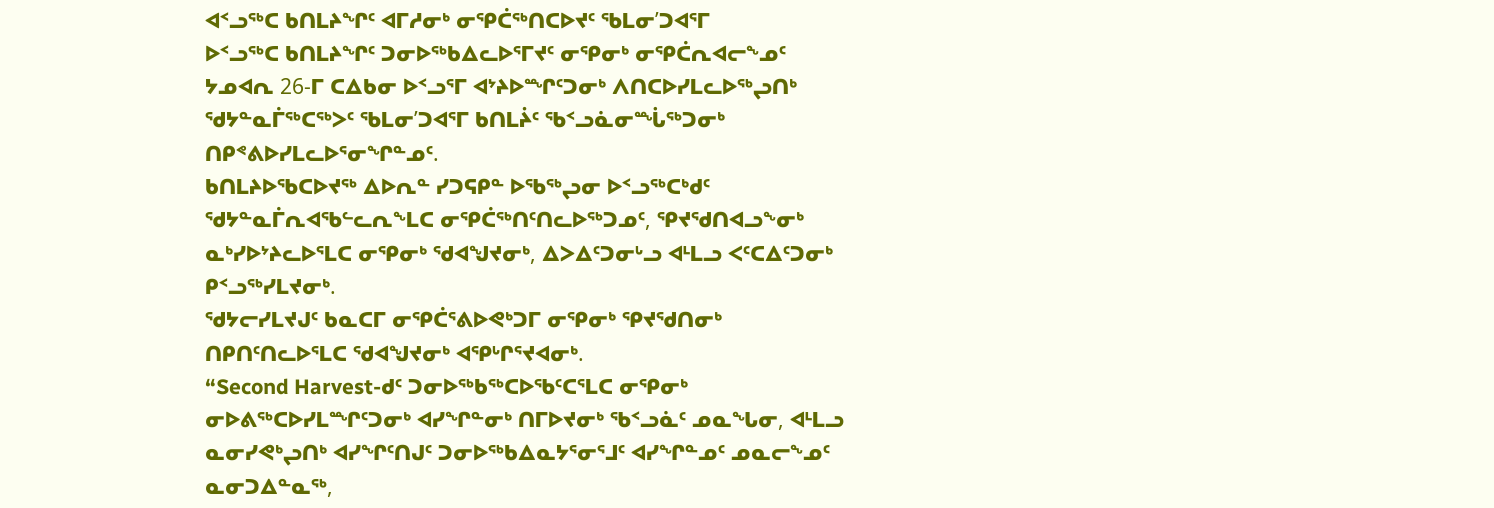ᐊᑉᓗᖅᑕ ᑲᑎᒪᔨᖏᑦ ᐊᒥᓱᓂᒃ ᓂᕿᑖᖅᑎᑕᐅᔪᑦ ᖃᒪᓂ’ᑐᐊᕐᒥ
ᐅᑉᓗᖅᑕ ᑲᑎᒪᔨᖏᑦ ᑐᓂᐅᖅᑲᐃᓚᐅᕐᒥᔪᑦ ᓂᕿᓂᒃ ᓂᕿᑖᕆᐊᓕᖕᓄᑦ ᔭᓄᐊᕆ 26-ᒥ ᑕᐃᑲᓂ ᐅᑉᓗᕐᒥ ᐊᔾᔨᐅᙱᑦᑐᓂᒃ ᐱᑎᑕᐅᓯᒪᓚᐅᖅᖢᑎᒃ ᖁᔭᓐᓇᒦᖅᑕᖅᐳᑦ ᖃᒪᓂ’ᑐᐊᕐᒥ ᑲᑎᒪᔩᑦ ᖃᑉᓗᓈᓂᙶᖅᑐᓂᒃ ᑎᑭᕝᕕᐅᓯᒪᓚᐅᕐᓂᖏᓐᓄᑦ.
ᑲᑎᒪᔨᐅᖃᑕᐅᔪᖅ ᐃᐅᕆᓐ ᓯᑐᕋᑭᓐ ᐅᖃᖅᖢᓂ ᐅᑉᓗᖅᑕᒃᑯᑦ ᖁᔭᓐᓇᒦᕆᐊᖃᓪᓚᕆᖕᒪᑕ ᓂᕿᑖᖅᑎᑦᑎᓚᐅᖅᑐᓄᑦ, ᕿᔪᖁᑎᐊᓗᖕᓂᒃ ᓇᒃᓯᐅᔾᔨᓚᐅᕐᒪᑕ ᓂᕿᓂᒃ ᖁᐊᖑᔪᓂᒃ, ᐃᐳᐃᑦᑐᓂᒡᓗ ᐊᒻᒪᓗ ᐸᑦᑕᐃᑦᑐᓂᒃ ᑭᑉᓗᖅᓯᒪᔪᓂᒃ.
ᖁᔭᓕᓯᒪᔪᒍᑦ ᑲᓇᑕᒥ ᓂᕿᑖᕐᕕᐅᕙᒃᑐᒥ ᓂᕿᓂᒃ ᕿᔪᖁᑎᓂᒃ ᑎᑭᑎᑦᑎᓚᐅᕐᒪᑕ ᖁᐊᖑᔪᓂᒃ ᐊᕿᒡᒋᕐᔪᐊᓂᒃ.
“Second Harvest-ᑯᑦ ᑐᓂᐅᖅᑲᖅᑕᐅᖃᑦᑕᕐᒪᑕ ᓂᕿᓂᒃ ᓂᐅᕕᖅᑕᐅᓯᒪᙱᑦᑐᓂᒃ ᐊᓯᖏᓐᓂᒃ ᑎᒥᐅᔪᓂᒃ ᖃᑉᓗᓈᑦ ᓄᓇᖓᓂ, ᐊᒻᒪᓗ ᓇᓂᓯᕙᒃᖢᑎᒃ ᐊᓯᖏᑦᑎᒍᑦ ᑐᓂᐅᖅᑲᐃᓇᔭᕐᓂᕐᒧᑦ ᐊᓯᖏᓐᓄᑦ ᓄᓇᓕᖕᓄᑦ ᓇᓂᑐᐃᓐᓇᖅ,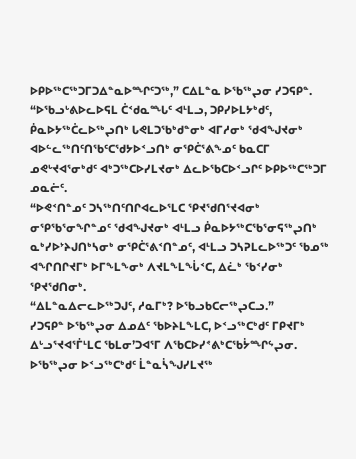ᐅᑭᐅᖅᑕᖅᑐᒥᑐᐃᓐᓇᐅᙱᑦᑐᖅ,” ᑕᐃᒪᓐᓇ ᐅᖃᖅᖢᓂ ᓯᑐᕋᑭᓐ.
“ᐅᖃᓗᒡᕕᐅᓚᐅᕋᒪ ᑖᑉᑯᓇᙵᑦ ᐊᒻᒪᓗ, ᑐᑭᓯᐅᒪᔭᒃᑯᑦ, ᑮᓇᐅᔭᖅᑖᓚᐅᖅᖢᑎᒃ ᒐᕙᒪᑐᖃᒃᑯᓐᓂᒃ ᐊᒥᓱᓂᒃ ᖁᐊᖑᔪᓂᒃ ᐊᐅᓪᓚᖅᑎᑦᑎᖃᑦᑕᖁᔭᐅᑉᓗᑎᒃ ᓂᕿᑖᕐᕕᖕᓄᑦ ᑲᓇᑕᒥ ᓄᕙᒡᔪᐊᕐᓂᒃᑯᑦ ᐊᒃᑐᖅᑕᐅᓯᒪᔪᓂᒃ ᐃᓚᐅᖃᑕᐅᑉᓗᒋᑦ ᐅᑭᐅᖅᑕᖅᑐᒥ ᓄᓇᓖᑦ.
“ᐅᕙᑉᑎᓐᓄᑦ ᑐᓴᖅᑎᑦᑎᒋᐊᓚᐅᕐᒪᑕ ᕿᔪᖁᑎᕐᔪᐊᓂᒃ ᓂᕿᖃᕐᓂᖏᓐᓄᑦ ᖁᐊᖑᔪᓂᒃ ᐊᒻᒪᓗ ᑮᓇᐅᔭᖅᑕᖃᕐᓂᕋᖅᖢᑎᒃ ᓇᒃᓯᐅᔾᔨᒍᑎᒃᓴᓂᒃ ᓂᕿᑖᕐᕕᑉᑎᓐᓄᑦ, ᐊᒻᒪᓗ ᑐᓴᕈᒪᓚᐅᖅᑐᑦ ᖃᓄᖅ ᐊᖏᑎᒋᔪᒥᒃ ᐅᒥᖕᒪᖕᓂᒃ ᐱᔪᒪᖕᒪᖔᑉᑕ, ᐃᓛᒃ ᖃᑉᓯᓂᒃ ᕿᔪᖁᑎᓂᒃ.
“ᐃᒪᓐᓇᐃᓕᓚᐅᖅᑐᒍᑦ, ᓱᓇᒥᒃ? ᐅᖃᓗᑲᑕᓕᖅᖢᑕᓗ.”
ᓯᑐᕋᑭᓐ ᐅᖃᖅᖢᓂ ᐃᓄᐃᑦ ᖃᐅᔨᒪᖕᒪᑕ, ᐅᑉᓗᖅᑕᒃᑯᑦ ᒥᑭᔪᒥᒃ ᐃᒡᓗᕐᔪᐊᕐᒦᒻᒪᑕ ᖃᒪᓂ’ᑐᐊᕐᒥ ᐱᖃᑕᐅᓯᕝᕕᒃᑕᖃᔮᙱᖦᖢᓂ.
ᐅᖃᖅᖢᓂ ᐅᑉᓗᖅᑕᒃᑯᑦ ᒫᓐᓇᓵᖑᓯᒪᔪᖅ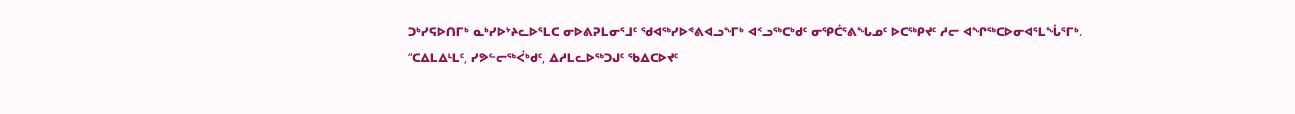ᑐᒃᓯᕋᐅᑎᒥᒃ ᓇᒃᓯᐅᔾᔨᓚᐅᕐᒪᑕ ᓂᐅᕕᕈᒪᓂᕐᒧᑦ ᖁᐊᖅᓯᐅᕝᕕᐊᓗᖕᒥᒃ ᐊᑉᓗᖅᑕᒃᑯᑦ ᓂᕿᑖᕐᕕᖓᓄᑦ ᐅᑕᖅᑭᔪᑦ ᓱᓕ ᐊᖏᖅᑕᐅᓂᐊᕐᒪᖔᕐᒥᒃ.
“ᑕᐃᒪᐃᒻᒪᑦ, ᓯᕗᓪᓕᖅᐹᒃᑯᑦ, ᐃᓱᒪᓚᐅᖅᑐᒍᑦ ᖃᐃᑕᐅᔪᑦ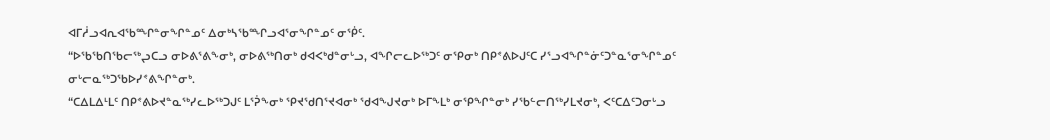ᐊᒥᓲᓗᐊᕆᐊᖃᙱᓐᓂᖏᓐᓄᑦ ᐃᓂᒃᓴᖃᙱᓗᐊᕐᓂᖏᓐᓄᑦ ᓂᖀᑦ.
“ᐅᖃᖃᑎᖃᓕᖅᖢᑕᓗ ᓂᐅᕕᕐᕕᖕᓂᒃ, ᓂᐅᕕᖅᑎᓂᒃ ᑯᐊᐸᒃᑯᓐᓂᒡᓗ, ᐊᖏᓕᓚᐅᖅᑐᑦ ᓂᕿᓂᒃ ᑎᑭᕝᕕᐅᒍᑦᑕ ᓯᕐᓗᐊᖏᓐᓃᑦᑐᓐᓇᕐᓂᖏᓐᓄᑦ ᓂᒡᓕᓇᖅᑐᖃᐅᓯᕝᕕᖏᓐᓂᒃ.
“ᑕᐃᒪᐃᒻᒪᑦ ᑎᑭᕝᕕᐅᔪᓐᓇᖅᓯᓚᐅᖅᑐᒍᑦ ᒪᕐᕉᖕᓂᒃ ᕿᔪᖁᑎᕐᔪᐊᓂᒃ ᖁᐊᖑᔪᓂᒃ ᐅᒥᖕᒪᒃ ᓂᕿᖏᓐᓂᒃ ᓯᖃᓪᓕᑎᖅᓯᒪᔪᓂᒃ, ᐸᑦᑕᐃᑦᑐᓂᒡᓗ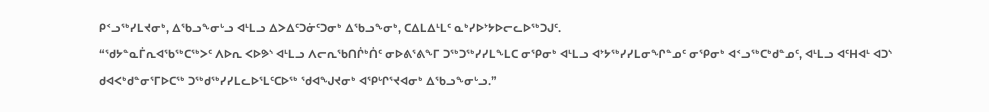ᑭᑉᓗᖅᓯᒪᔪᓂᒃ, ᐃᖃᓗᖕᓂᒡᓗ ᐊᒻᒪᓗ ᐃᐳᐃᑦᑐᓃᑦᑐᓂᒃ ᐃᖃᓗᖕᓂᒃ, ᑕᐃᒪᐃᒻᒪᑦ ᓇᒃᓯᐅᔾᔭᐅᓕᓚᐅᖅᑐᒍᑦ.
“ᖁᔭᓐᓇᒦᕆᐊᖃᖅᑕᖅᐳᑦ ᐱᐅᕆ ᐸᐅᕗᔅ ᐊᒻᒪᓗ ᐱᓕᕆᖃᑎᒌᒃᑏᑦ ᓂᐅᕕᕐᕕᖕᒥ ᑐᖅᑐᖅᓯᓯᒪᖕᒪᑕ ᓂᕿᓂᒃ ᐊᒻᒪᓗ ᐊᔾᔭᖅᓯᓯᒪᓂᖏᓐᓄᑦ ᓂᕿᓂᒃ ᐊᑉᓗᖅᑕᒃᑯᓐᓄᑦ, ᐊᒻᒪᓗ ᐊᑦHᐊᒻ ᐊᑐᔅ ᑯᐊᐸᒃᑯᓐᓂᕐᒥᐅᑕᖅ ᑐᖅᑯᖅᓯᓯᒪᓚᐅᕐᒪᑦᑕᐅᖅ ᖁᐊᖑᔪᓂᒃ ᐊᕿᒡᒋᕐᔪᐊᓂᒃ ᐃᖃᓗᖕᓂᒡᓗ.”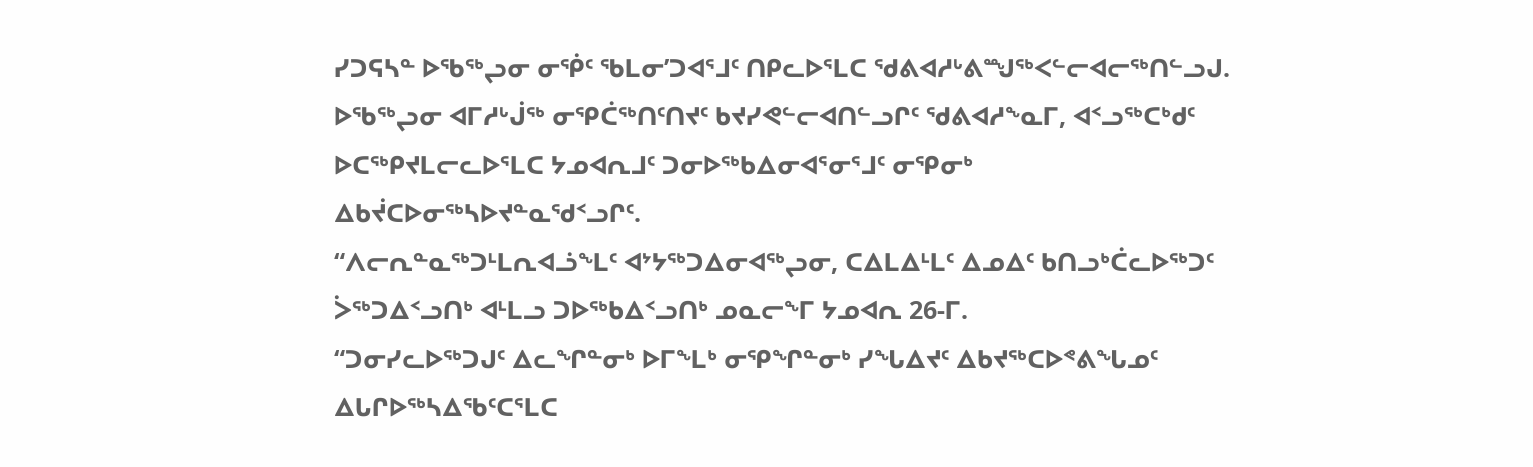ᓯᑐᕋᓴᓐ ᐅᖃᖅᖢᓂ ᓂᖀᑦ ᖃᒪᓂ’ᑐᐊᕐᒧᑦ ᑎᑭᓚᐅᕐᒪᑕ ᖁᕕᐊᓱᒡᕕᙳᖅᐸᓪᓕᐊᓕᖅᑎᓪᓗᒍ. ᐅᖃᖅᖢᓂ ᐊᒥᓱᒡᒎᖅ ᓂᕿᑖᖅᑎᑦᑎᔪᑦ ᑲᔪᓯᕙᓪᓕᐊᑎᓪᓗᒋᑦ ᖁᕕᐊᓱᖕᓇᒥ, ᐊᑉᓗᖅᑕᒃᑯᑦ ᐅᑕᖅᑭᔪᒪᓕᓚᐅᕐᒪᑕ ᔭᓄᐊᕆᒧᑦ ᑐᓂᐅᖅᑲᐃᓂᐊᕐᓂᕐᒧᑦ ᓂᕿᓂᒃ ᐃᑲᔫᑕᐅᓂᖅᓴᐅᔪᓐᓇᖁᑉᓗᒋᑦ.
“ᐱᓕᕆᓐᓇᖅᑐᒻᒪᕆᐊᓘᖕᒪᑦ ᐊᔾᔭᖅᑐᐃᓂᐊᖅᖢᓂ, ᑕᐃᒪᐃᒻᒪᑦ ᐃᓄᐃᑦ ᑲᑎᓗᒃᑖᓚᐅᖅᑐᑦ ᐴᖅᑐᐃᑉᓗᑎᒃ ᐊᒻᒪᓗ ᑐᐅᖅᑲᐃᑉᓗᑎᒃ ᓄᓇᓕᖕᒥ ᔭᓄᐊᕆ 26-ᒥ.
“ᑐᓂᓯᓚᐅᖅᑐᒍᑦ ᐃᓚᖏᓐᓂᒃ ᐅᒥᖕᒪᒃ ᓂᕿᖏᓐᓂᒃ ᓯᖓᐃᔪᑦ ᐃᑲᔪᖅᑕᐅᕝᕕᖓᓄᑦ ᐃᒐᒋᐅᖅᓴᐃᖃᑦᑕᕐᒪᑕ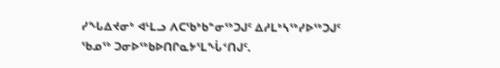ᓯᖓᐃᔪᓂᒃ ᐊᒻᒪᓗ ᐱᑕᖃᒃᑲᓐᓂᖅᑐᒍᑦ ᐃᓱᒪᒃᓴᖅᓯᐅᖅᑐᒍᑦ ᖃᓄᖅ ᑐᓂᐅᖅᑲᐅᑎᒋᓇᔭᕐᒪᖔᑉᑎᒍᑦ.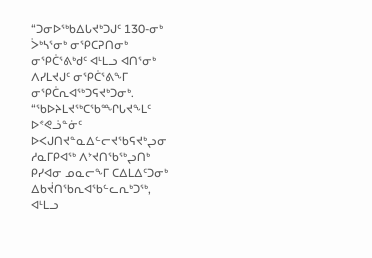“ᑐᓂᐅᖅᑲᐃᒐᔪᒃᑐᒍᑦ 130-ᓂᒃ ᐴᒃᓴᕐᓂᒃ ᓂᕿᑕᕈᑎᓂᒃ ᓂᕿᑖᕐᕕᒃᑯᑦ ᐊᒻᒪᓗ ᐊᑎᕐᓂᒃ ᐱᓯᒪᔪᒍᑦ ᓂᕿᑖᕐᕕᖕᒥ ᓂᕿᑖᕆᐊᖅᑐᕋᔪᒃᑐᓂᒃ.
“ᖃᐅᔨᒪᔪᖅᑕᖃᙱᒐᔪᖕᒪᑦ ᐅᕝᕙᓘᓐᓃᑦ ᐅᐸᒍᑎᔪᓐᓇᐃᓪᓕᔪᖃᕋᔪᒃᖢᓂ ᓱᓇᒥᑭᐊᖅ ᐱᔾᔪᑎᖃᖅᖢᑎᒃ ᑭᓯᐊᓂ ᓄᓇᓕᖕᒥ ᑕᐃᒪᐃᑦᑐᓂᒃ ᐃᑲᔫᑎᖃᕆᐊᖃᓪᓚᕆᒃᑐᖅ, ᐊᒻᒪᓗ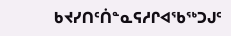ᑲᔪᓯᑎᑦᑏᓐᓇᕋᓱᒋᐊᖃᖅᑐᒍᑦ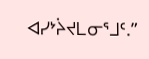ᐊᓯᔾᔩᔪᒪᓂᕐᒧᑦ.”